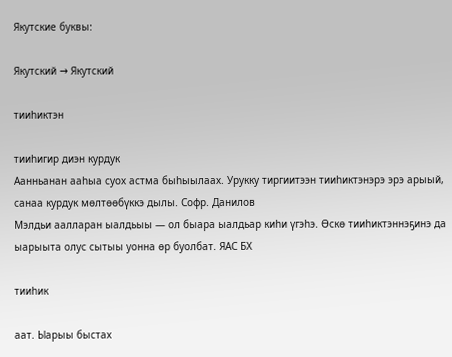Якутские буквы:

Якутский → Якутский

тииһиктэн

тииһигир диэн курдук
Аанньанан ааһыа суох астма быһыылаах. Урукку тиргиитээн тииһиктэнэрэ эрэ арыый, санаа курдук мөлтөөбүккэ дылы. Софр. Данилов
Мэлдьи аалларан ыалдьыы — ол быара ыалдьар киһи үгэһэ. Өскө тииһиктэннэҕинэ да ыарыыта олус сытыы уонна өр буолбат. ЯАС БХ

тииһик

аат. Ыарыы быстах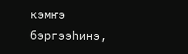кэмҥэ бэргээһинэ,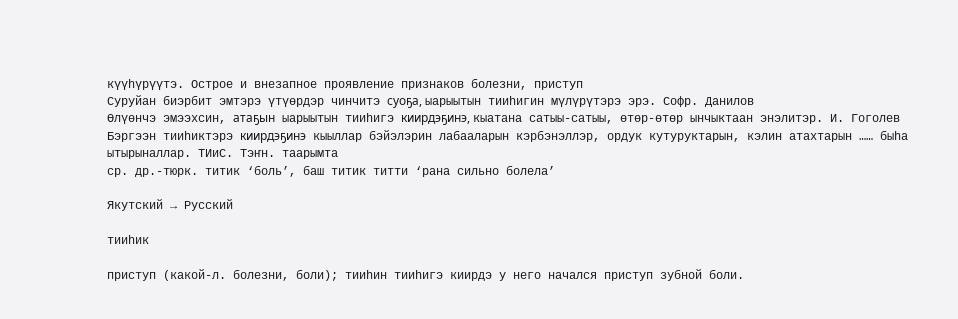күүһүрүүтэ. Острое и внезапное проявление признаков болезни, приступ
Суруйан биэрбит эмтэрэ үтүөрдэр чинчитэ суоҕа, ыарыытын тииһигин мүлүрүтэрэ эрэ. Софр. Данилов
Өлүөнчэ эмээхсин, атаҕын ыарыытын тииһигэ киирдэҕинэ, кыатана сатыы-сатыы, өтөр-өтөр ынчыктаан энэлитэр. И. Гоголев
Бэргээн тииһиктэрэ киирдэҕинэ кыыллар бэйэлэрин лабааларын кэрбэнэллэр, ордук кутуруктарын, кэлин атахтарын …… быһа ытырыналлар. ТИиС. Тэҥн. таарымта
ср. др.-тюрк. титик ‘боль’, баш титик титти ‘рана сильно болела’

Якутский → Русский

тииһик

приступ (какой-л. болезни, боли); тииһин тииһигэ киирдэ у него начался приступ зубной боли.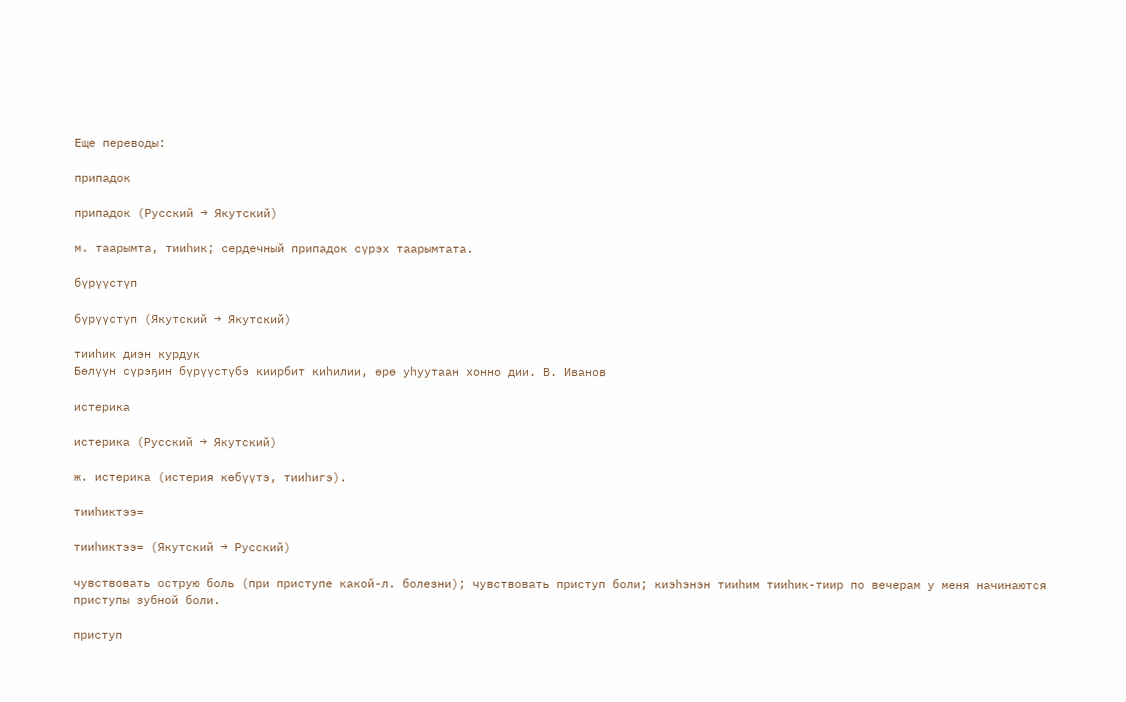Еще переводы:

припадок

припадок (Русский → Якутский)

м. таарымта, тииһик; сердечный припадок сүрэх таарымтата.

бүрүүстүп

бүрүүстүп (Якутский → Якутский)

тииһик диэн курдук
Бөлүүн сүрэҕин бүрүүстүбэ киирбит киһилии, өрө уһуутаан хонно дии. В. Иванов

истерика

истерика (Русский → Якутский)

ж. истерика (истерия көбүүтэ, тииһигэ).

тииһиктээ=

тииһиктээ= (Якутский → Русский)

чувствовать острую боль (при приступе какой-л. болезни); чувствовать приступ боли; киэһэнэн тииһим тииһик-тиир по вечерам у меня начинаются приступы зубной боли.

приступ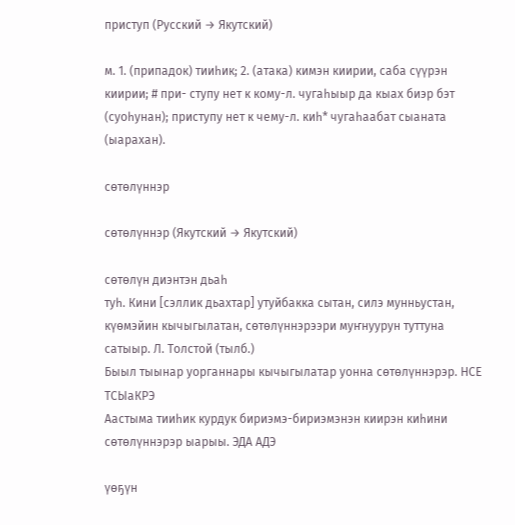приступ (Русский → Якутский)

м. 1. (припадок) тииһик; 2. (атака) кимэн киирии, саба сүүрэн киирии; # при- ступу нет к кому-л. чугаһыыр да кыах биэр бэт (суоһунан); приступу нет к чему-л. киһ* чугаһаабат сыаната (ыарахан).

сөтөлүннэр

сөтөлүннэр (Якутский → Якутский)

сөтөлүн диэнтэн дьаһ
туһ. Кини [сэллик дьахтар] утуйбакка сытан, силэ мунньустан, күөмэйин кычыгылатан, сөтөлүннэрээри муҥнуурун туттуна сатыыр. Л. Толстой (тылб.)
Быыл тыынар уорганнары кычыгылатар уонна сөтөлүннэрэр. НСЕ ТСЫаКРЭ
Аастыма тииһик курдук бириэмэ-бириэмэнэн киирэн киһини сөтөлүннэрэр ыарыы. ЭДА АДЭ

үөҕүн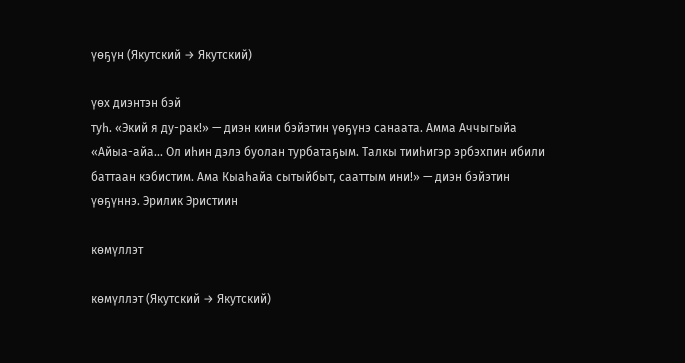үөҕүн (Якутский → Якутский)

үөх диэнтэн бэй
туһ. «Экий я ду-рак!» — диэн кини бэйэтин үөҕүнэ санаата. Амма Аччыгыйа
«Айыа-айа... Ол иһин дэлэ буолан турбатаҕым. Талкы тииһигэр эрбэхпин ибили баттаан кэбистим. Ама Кыаһайа сытыйбыт, сааттым ини!» — диэн бэйэтин үөҕүннэ. Эрилик Эристиин

көмүллэт

көмүллэт (Якутский → Якутский)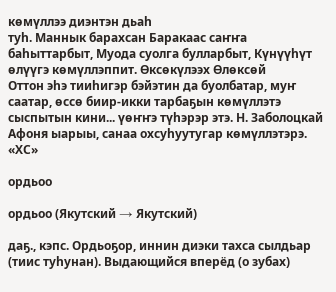көмүллээ диэнтэн дьаһ
туһ. Маннык барахсан Баракаас саҥҥа баһыттарбыт, Муода суолга булларбыт, Күнүүһүт өлүүгэ көмүллэппит. Өксөкүлээх Өлөксөй
Оттон эһэ тииһигэр бэйэтин да буолбатар, муҥ саатар, өссө биир-икки тарбаҕын көмүллэтэ сыспытын кини... үөҥҥэ түһэрэр этэ. Н. Заболоцкай
Афоня ыарыы, санаа охсуһуутугар көмүллэтэрэ. «ХС»

ордьоо

ордьоо (Якутский → Якутский)

даҕ., кэпс. Ордьоҕор, иннин диэки тахса сылдьар (тиис туһунан). Выдающийся вперёд (о зубах)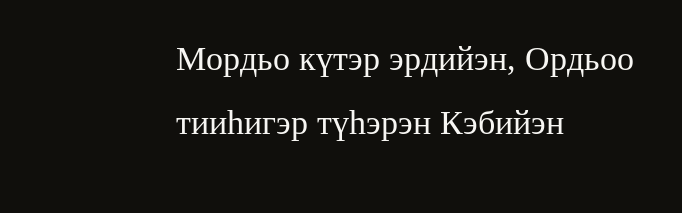Мордьо күтэр эрдийэн, Ордьоо тииһигэр түһэрэн Кэбийэн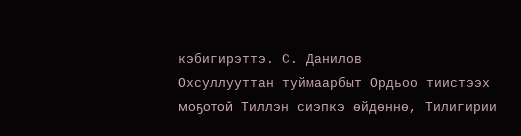кэбигирэттэ. С. Данилов
Охсуллууттан туймаарбыт Ордьоо тиистээх моҕотой Тиллэн сиэпкэ өйдөннө, Тилигирии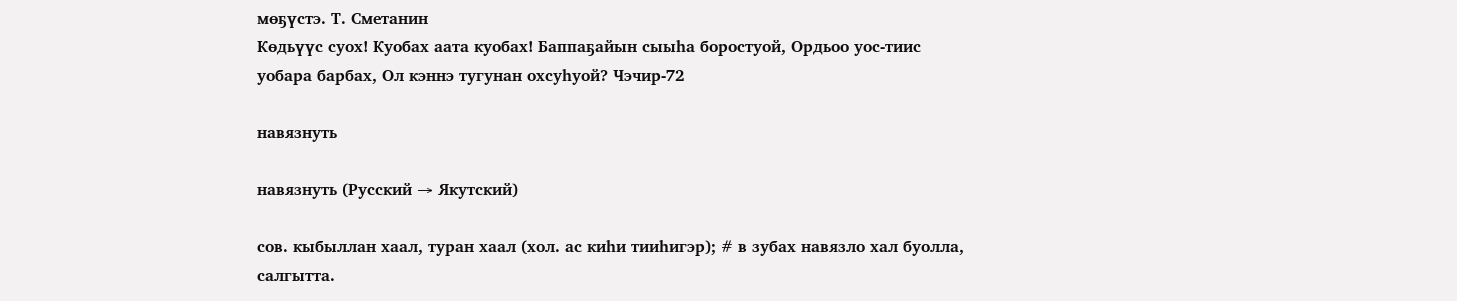мөҕүстэ. Т. Сметанин
Көдьүүс суох! Куобах аата куобах! Баппаҕайын сыыһа боростуой, Ордьоо уос-тиис уобара барбах, Ол кэннэ тугунан охсуһуой? Чэчир-72

навязнуть

навязнуть (Русский → Якутский)

сов. кыбыллан хаал, туран хаал (хол. ас киһи тииһигэр); # в зубах навязло хал буолла, салгытта.